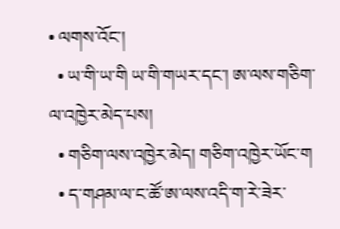• ལགས་འོང་།
  • ཡ་གི་ཡ་གི ཡ་གི་གཡར་དང་། ཨ་ལས་གཅིག་ལ་འཁྱེར་མེད་པས།
  • གཅིག་ལས་འཁྱེར་མེད། གཅིག་འཁྱེར་ཡོང་ག
  • ད་གཤམ་ལ་ང་ཚོ་ཨ་ལས་འདི་ག་རེ་ཟེར་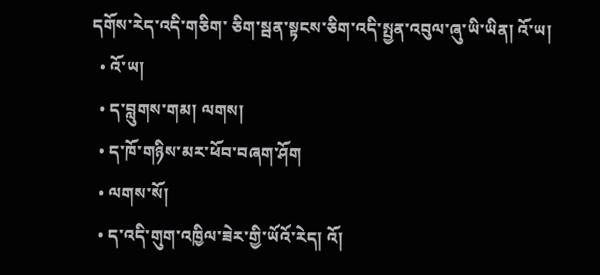དགོས་རེད་འདི་གཅིག་ ཅིག་སྦན་སྟངས་ཅིག་འདི་སྤྱན་འབུལ་ཞུ་ཡི་ཡིན། འོ་ཡ།
  • འོ་ཡ།
  • ད་བླུགས་གམ། ལགས།
  • ད་ཁོ་གཉིས་མར་ཕོབ་བཞག་ཤོག
  • ལགས་སོ།
  • ད་འདི་གུག་འཁྱིལ་ཟེར་གྱི་ཡོའོ་རེད། འོ།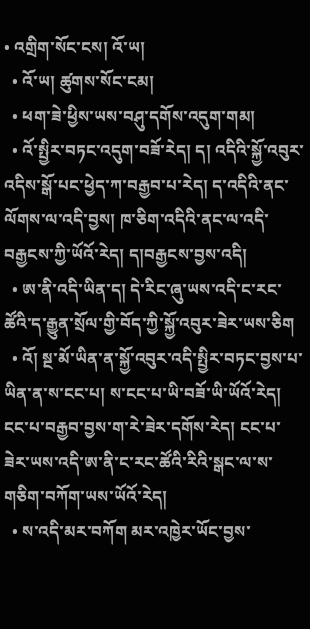• འགྲིག་སོང་ངས། འོ་ཡ།
  • འོ་ཡ། ཚུགས་སོང་ངམ།
  • ཕག་ཟེ་ཕྱིས་ཡས་བཤུ་དགོས་འདུག་གམ།
  • འོ་སྤྱིར་བཏང་འདུག་བཟོ་རེད། ད། འདིའི་སྐྱོ་འབུར་འདིས་སྒོ་པང་ཕྱེད་ཀ་བརྒྱབ་པ་རེད། ད་འདིའི་ནང་ལོགས་ལ་འདི་བྱས། ཁ་ཅིག་འདིའི་ནང་ལ་འདི་བརྒྱངས་ཀྱི་ཡོའོ་རེད། ད།བརྒྱངས་བྱས་འདི།
  • ཨ་ནི་འདི་ཡིན་ད། དེ་རིང་ཞུ་ཡས་འདི་ང་རང་ཚོའི་ད་རྒྱུན་སྲོལ་གྱི་བོད་ཀྱི་སྐྱོ་འབུར་ཟེར་ཡས་ཅིག
  • འོ། སྔ་མོ་ཡིན་ན་སྐྱོ་འབུར་འདི་སྤྱིར་བཏང་བྱས་པ་ཡིན་ན་ས་ངང་པ། ས་ངང་པ་ཡི་བཟོ་ཡི་ཡོའོ་རེད། ངང་པ་བརྒྱབ་བྱས་ག་རེ་ཟེར་དགོས་རེད། ངང་པ་ཟེར་ཡས་འདི་ཨ་ནི་ང་རང་ཚོའི་རིའི་སྒང་ལ་ས་གཅིག་བཀོག་ཡས་ཡོའོ་རེད།
  • ས་འདི་མར་བཀོག མར་འཁྱེར་ཡོང་བྱས་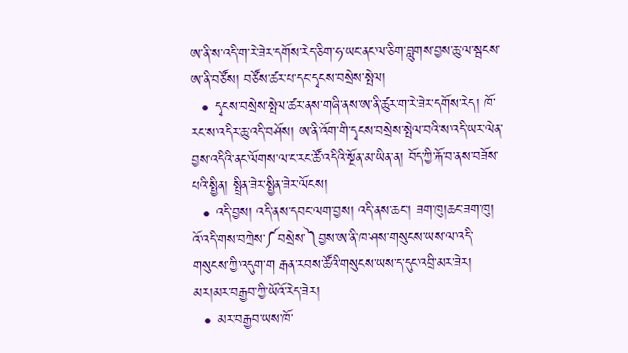ཨ་ནི་ས་འདི་ག་རེ་ཟེར་དགོས་རེད་ཅིག་ཧ་ཡང་ནང་ལ་ཅིག་བླུགས་བྱས་ཆུ་ལ་སྦངས་ཨ་ནི་བཙོས། བཙོས་ཚར་པ་དང་དྭངས་བསྲེས་སྤེལ།
  • དྭངས་བསྲེས་སྤེལ་ཚར་ནས་གཞི་ནས་ཨ་ནི་ཚུར་ག་རེ་ཟེར་དགོས་རེད། ཁོ་རང་ས་འདིར་ཆུ་འདི་བཤོས། ཨ་ནི་འོག་གི་དྭངས་བསྲེས་སྤེལ་བའི་ས་འདི་ཡར་ལེན་བྱས་འདིའི་ནང་ལོགས་ལ་ང་རང་ཚོ་འདིའི་སྔོན་མ་ཡིན་ན། བོད་ཀྱི་རྐོ་བ་ནས་བཟོས་པའི་སྤྱིན། སྤྲིན་ཟེར་སྤྱིན་ཟེར་ལོངས།
  • འདི་བྱས། འདི་ནས་དབང་ལག་བྱས། འདི་ནས་ཆང་། ཟག་ཁུ།ཆང་ཟག་ཁུ། འོ་འདི་གས་བཀྲེས་༼བསྲེས་༽བྱས་ཨ་ནི་ཁ་ཤས་གསུངས་ཡས་ལ་འདི་གསུངས་ཀྱི་འདུག་ག རྒན་རབས་ཚོའི་གསུངས་ཡས་ད་དུང་འབྲི་མར་ཟེར། མར།མར་བརྒྱབ་ཀྱི་ཡོའོ་རེད་ཟེར།
  • མར་བརྒྱབ་ཡས་ཁོ་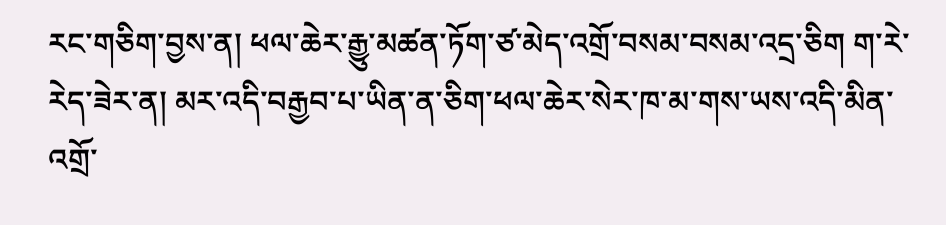རང་གཅིག་བྱས་ན། ཕལ་ཆེར་རྒྱུ་མཚན་ཏོག་ཙ་མེད་འགྲོ་བསམ་བསམ་འདྲ་ཅིག ག་རེ་རེད་ཟེར་ན། མར་འདི་བརྒྱབ་པ་ཡིན་ན་ཅིག་ཕལ་ཆེར་སེར་ཁ་མ་གས་ཡས་འདི་མིན་འགྲོ་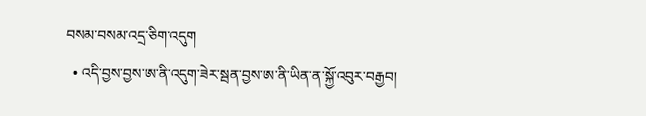བསམ་བསམ་འདྲ་ཅིག་འདུག
  • འདི་བྱས་བྱས་ཨ་ནི་འདུག་ཟེར་སྦན་བྱས་ཨ་ནི་ཡིན་ན་སྐྱོ་འབུར་བརྒྱབ།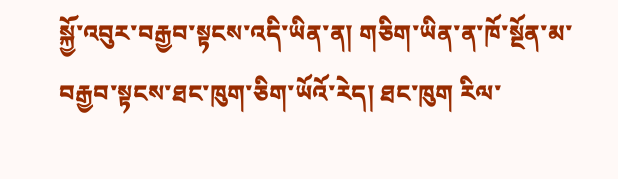སྐྱོ་འབུར་བརྒྱབ་སྟངས་འདི་ཡིན་ན། གཅིག་ཡིན་ན་ཁོ་སྔོན་མ་བརྒྱབ་སྟངས་ཐང་ཁུག་ཅིག་ཡོའོ་རེད། ཐང་ཁུག རིལ་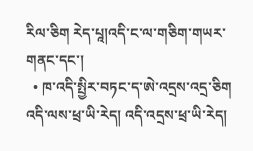རིལ་ཅིག རེད་པཱ།འདི་ང་ལ་གཅིག་གཡར་གནང་དང་།
  • ཁ་འདི་སྤྱིར་བཏང་ད་ཨེ་འདྲས་འདྲ་ཅིག འདི་ལས་ཕྲ་ཡི་རེད། འདི་འདྲས་ཕྲ་ཡི་རེད།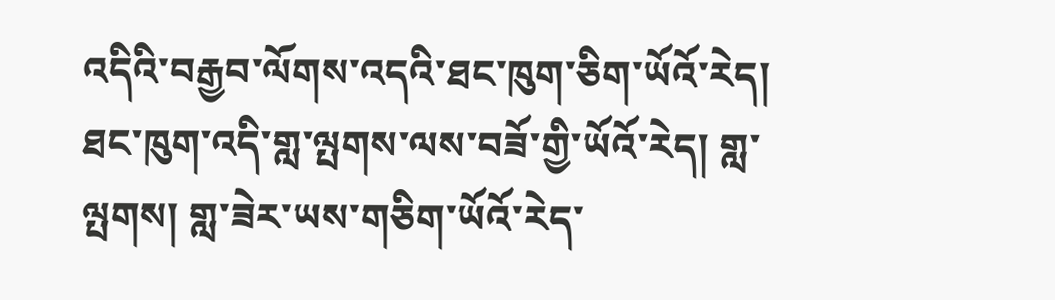འདིའི་བརྒྱབ་ལོགས་འདའི་ཐང་ཁུག་ཅིག་ཡོའོ་རེད། ཐང་ཁུག་འདི་གླ་ལྤགས་ལས་བཟོ་གྱི་ཡོའོ་རེད། གླ་ལྤགས། གླ་ཟེར་ཡས་གཅིག་ཡོའོ་རེད་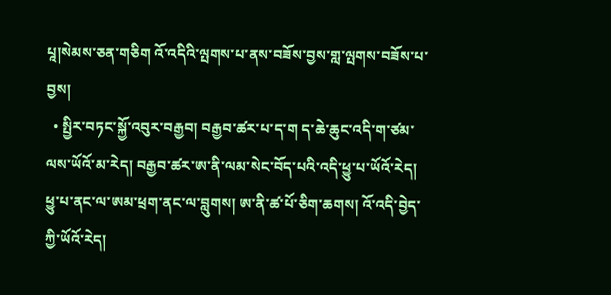པཱ།སེམས་ཅན་གཅིག འོ་འདིའི་ལྤགས་པ་ནས་བཟོས་བྱས་གླ་ལྤགས་བཟོས་པ་བྱས།
  • སྤྱིར་བཏང་སྐྱོ་འབུར་བརྒྱབ། བརྒྱབ་ཚར་པ་ད་ག ད་ཆེ་ཆུང་འདི་ག་ཙམ་ལས་ཡོའོ་མ་རེད། བརྒྱབ་ཚར་ཨ་ནི་ལམ་སེང་བོད་པའི་འདི་ཕྱུ་པ་ཡོའོ་རེད། ཕྱུ་པ་ནང་ལ་ཨམ་ཕྲག་ནང་ལ་བླུགས། ཨ་ནི་ཚ་པོ་ཅིག་ཆགས། འོ་འདི་བྱེད་ཀྱི་ཡོའོ་རེད།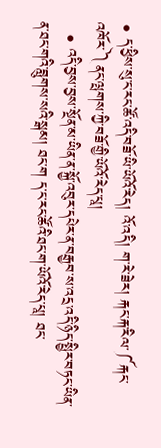• ད་ཕྱིས་སུ་ང་རང་ཚོ་འདི་བཟོ་ཡི་ཡོའོ་རེད། འོ་འདི། ག་རེ་ཟེར། རྐང་རྐ་རིལ་༼རྐང་འཁོར་༽ནང་ལྤགས་ཀྱི་བཟོ་གྱི་ཡོའོ་རེད་པཱ།
  • འདི་བྱས་བྱས་སྔོན་མ་ཡིན་ན་སྐྱོ་འབུར་དཔེར་ན་བརྒྱབ་ས་འདྲ་འདི་ཉིད་སྤྱིར་བཏང་ཡིན་ན་ཐང་གའི་བླུགས་སའི་སྒམ། ཐང་ག ད་ང་རང་ཚོའི་ཐང་ག་ཡོའོ་རེད་པཱ། ཐང་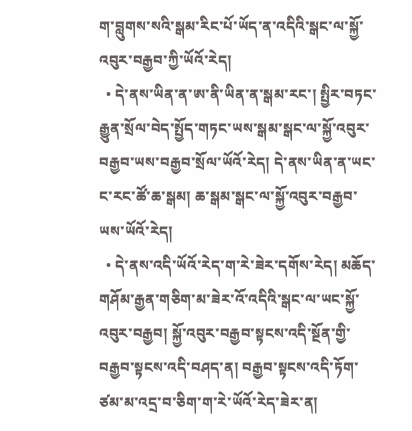ག་བླུགས་སའི་སྒམ་རིང་པོ་ཡོད་ན་འདིའི་སྒང་ལ་སྐྱོ་འབུར་བརྒྱབ་ཀྱི་ཡོའོ་རེད།
  • དེ་ནས་ཡིན་ན་ཨ་ནི་ཡིན་ན་སྒམ་རང་། སྤྱིར་བཏང་རྒྱུན་སྲོལ་བེད་སྤྱོད་གཏང་ཡས་སྒམ་སྒང་ལ་སྐྱོ་འབུར་བརྒྱབ་ཡས་བརྒྱབ་སྲོལ་ཡོའོ་རེད། དེ་ནས་ཡིན་ན་ཡང་ང་རང་ཚོ་ཆ་སྒམ། ཆ་སྒམ་སྒང་ལ་སྐྱོ་འབུར་བརྒྱབ་ཡས་ཡོའོ་རེད།
  • དེ་ནས་འདི་ཡོའོ་རེད་ག་རེ་ཟེར་དགོས་རེད། མཆོད་གཤོམ་རྒྱན་གཅིག་མ་ཟེར་འོ་འདིའི་སྒང་ལ་ཡང་སྐྱོ་འབུར་བརྒྱབ། སྐྱོ་འབུར་བརྒྱབ་སྟངས་འདི་སྔོན་གྱི་བརྒྱབ་སྟངས་འདི་བཤད་ན། བརྒྱབ་སྟངས་འདི་ཏོག་ཙམ་མ་འདྲ་བ་ཅིག་ག་རེ་ཡོའོ་རེད་ཟེར་ན།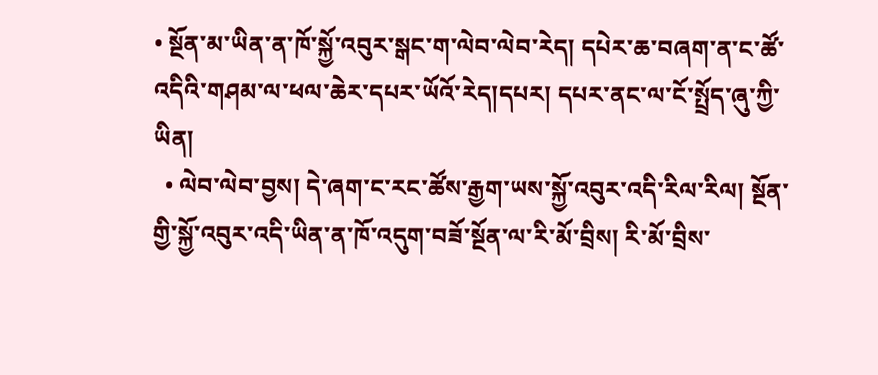• སྔོན་མ་ཡིན་ན་ཁོ་སྐྱོ་འབུར་སྒང་ག་ལེབ་ལེབ་རེད། དཔེར་ཆ་བཞག་ན་ང་ཚོ་འདིའི་གཤམ་ལ་ཕལ་ཆེར་དཔར་ཡོའོ་རེད།དཔར། དཔར་ནང་ལ་ངོ་སྤྲོད་ཞུ་ཀྱི་ཡིན།
  • ལེབ་ལེབ་བྱས། དེ་ཞག་ང་རང་ཚོས་རྒྱག་ཡས་སྐྱོ་འབུར་འདི་རིལ་རིལ། སྔོན་གྱི་སྐྱོ་འབུར་འདི་ཡིན་ན་ཁོ་འདུག་བཟོ་སྔོན་ལ་རི་མོ་བྲིས། རི་མོ་བྲིས་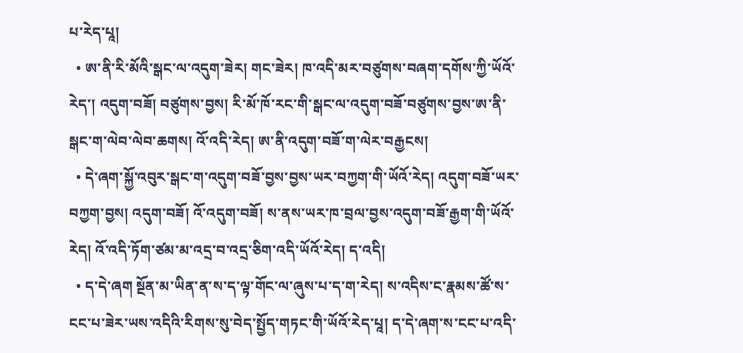པ་རེད་པཱ།
  • ཨ་ནི་རི་མོའི་སྒང་ལ་འདུག་ཟེར། གང་ཟེར། ཁ་འདི་མར་བཙུགས་བཞག་དགོས་ཀྱི་ཡོའོ་རེད་། འདུག་བཟོ། བཙུགས་བྱས། རི་མོ་ཁོ་རང་གི་སྒང་ལ་འདུག་བཟོ་བཙུགས་བྱས་ཨ་ནི་སྒང་ག་ལེབ་ལེབ་ཆགས། འོ་འདི་རེད། ཨ་ནི་འདུག་བཟོ་ག་ལེར་བརྒྱངས།
  • དེ་ཞག་སྐྱོ་འབུར་སྒང་ག་འདུག་བཟོ་བྱས་བྱས་ཡར་བཀྱག་གི་ཡོའོ་རེད། འདུག་བཟོ་ཡར་བཀྱག་བྱས། འདུག་བཟོ། འོ་འདུག་བཟོ། ས་ནས་ཡར་ཁ་བྲལ་བྱས་འདུག་བཟོ་རྒྱག་གི་ཡོའོ་རེད། འོ་འདི་ཏོག་ཙམ་མ་འདྲ་བ་འདྲ་ཅིག་འདི་ཡོའོ་རེད། ད་འདི།
  • ད་དེ་ཞག སྔོན་མ་ཡིན་ན་ས་ད་ལྟ་གོང་ལ་ཞུས་པ་ད་ག་རེད། ས་འདིས་ང་རྣམས་ཚོ་ས་ངང་པ་ཟེར་ཡས་འདིའི་རིགས་སུ་བེད་སྤྱོད་གཏང་གི་ཡོའོ་རེད་པཱ། ད་དེ་ཞག་ས་ངང་པ་འདི་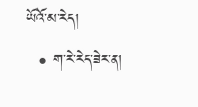ཡོའོ་མ་རེད།
  • ག་རེ་རེད་ཟེར་ན།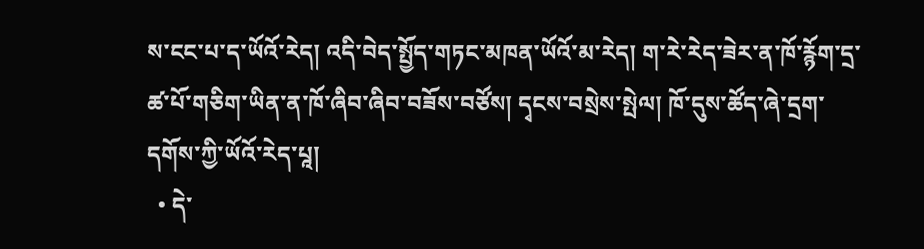ས་ངང་པ་ད་ཡོའོ་རེད། འདི་བེད་སྤྱོད་གཏང་མཁན་ཡོའོ་མ་རེད། ག་རེ་རེད་ཟེར་ན་ཁོ་རྙོག་དྲ་ཚ་པོ་གཅིག་ཡིན་ན་ཁོ་ཞིབ་ཞིབ་བཟོས་བཙོས། དྭངས་བསྲེས་སྤེལ། ཁོ་དུས་ཚོད་ཞེ་དྲག་དགོས་ཀྱི་ཡོའོ་རེད་པཱ།
  • དེ་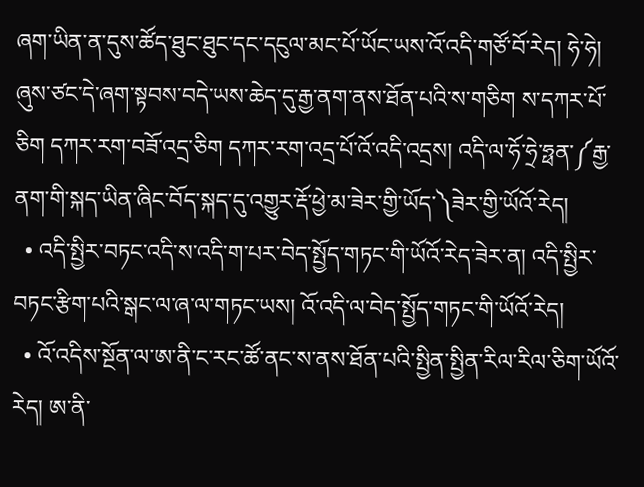ཞག་ཡིན་ན་དུས་ཚོད་ཐུང་ཐུང་དང་དངུལ་མང་པོ་ཡོང་ཡས་འོ་འདི་གཙོ་བོ་རེད། ཧེ་ཧེ། ཞུས་ཙང་དེ་ཞག་སྟབས་བདེ་ཡས་ཆེད་དུ་རྒྱ་ནག་ནས་ཐོན་པའི་ས་གཅིག ས་དཀར་པོ་ཅིག དཀར་རག་བཟོ་འདྲ་ཅིག དཀར་རག་འདྲ་པོ་འོ་འདི་འདྲས། འདི་ལ་ཧོ་ཧྲེ་ཧྥན་༼རྒྱ་ནག་གི་སྐད་ཡིན་ཞིང་བོད་སྐད་དུ་འགྱུར་རྡོ་ཕྱེ་མ་ཟེར་གྱི་ཡོད་༽ཟེར་གྱི་ཡོའོ་རེད།
  • འདི་སྤྱིར་བཏང་འདི་ས་འདི་ག་པར་བེད་སྤྱོད་གཏང་གི་ཡོའོ་རེད་ཟེར་ན། འདི་སྤྱིར་བཏང་རྩིག་པའི་སྒང་ལ་ཞ་ལ་གཏང་ཡས། འོ་འདི་ལ་བེད་སྤྱོད་གཏང་གི་ཡོའོ་རེད།
  • འོ་འདིས་སྔོན་ལ་ཨ་ནི་ང་རང་ཚོ་ནང་ས་ནས་ཐོན་པའི་སྤྱིན་སྤྱིན་རིལ་རིལ་ཅིག་ཡོའོ་རེད། ཨ་ནི་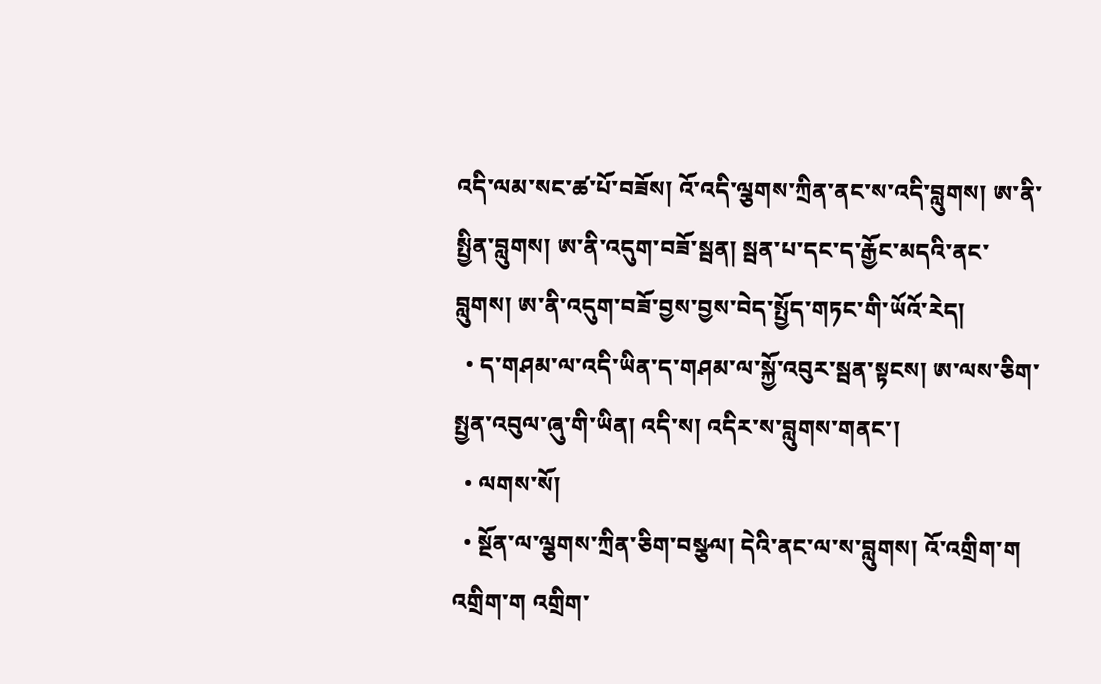འདི་ལམ་སང་ཚ་པོ་བཟོས། འོ་འདི་ལྕགས་ཀྲིན་ནང་ས་འདི་བླུགས། ཨ་ནི་སྤྱིན་བླུགས། ཨ་ནི་འདུག་བཟོ་སྦན། སྦན་པ་དང་ད་རྒྱོང་མདའི་ནང་བླུགས། ཨ་ནི་འདུག་བཟོ་བྱས་བྱས་བེད་སྤྱོད་གཏང་གི་ཡོའོ་རེད།
  • ད་གཤམ་ལ་འདི་ཡིན་ད་གཤམ་ལ་སྐྱོ་འབུར་སྦན་སྟངས། ཨ་ལས་ཅིག་སྤྱན་འབུལ་ཞུ་གི་ཡིན། འདི་ས། འདིར་ས་བླུགས་གནང་།
  • ལགས་སོ།
  • སྔོན་ལ་ལྕགས་ཀྲིན་ཅིག་བསྩལ། དེའི་ནང་ལ་ས་བླུགས། འོ་འགྲིག་ག འགྲིག་ག འགྲིག་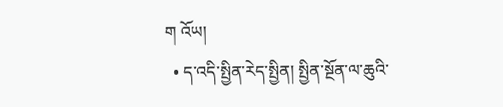ག འོཡ།
  • ད་འདི་སྤྱིན་རེད་སྤྱིན། སྤྱིན་སྔོན་ལ་ཆུའི་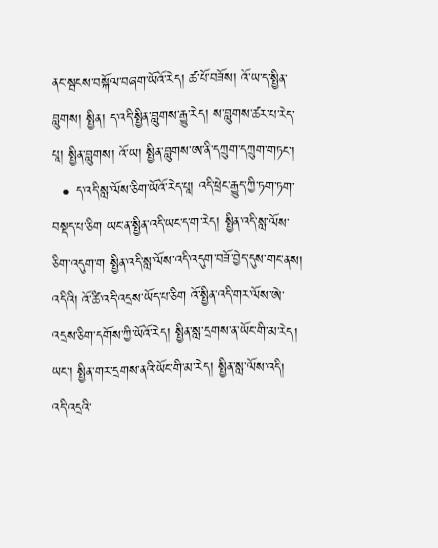ནང་སྦངས་བསྐོལ་བཞག་ཡོའོ་རེད། ཚ་པོ་བཟོས། འོ་ཡ་ད་སྤྱིན་བླུགས། སྤྱིན། ད་འདི་སྤྱིན་བླུགས་རྒྱུ་རེད། ས་བླུགས་ཚར་པ་རེད་པཱ། སྤྱིན་བླུགས། འོ་ཡ། སྤྱིན་བླུགས་ཨ་ནི་དཀྲུག་དཀྲུག་གཏང་།
  • ད་འདི་སླ་ལོས་ཅིག་ཡོའོ་རེད་པཱ། འདི་ཕྲེང་རྒྱུད་ཀྱི་ཏག་ཏག་བསྡད་པ་ཅིག ཡང་ན་སྤྱིན་འདི་ཡང་ད་ག་རེད། སྤྱིན་འདི་སླ་ལོས་ཅིག་འདུག་ག སྤྱིན་འདི་སླ་ལོས་འདི་འདུག་བཟོ་བྱེད་དུས་གང་ནས། འདིའི། འོ་ཚི་འདི་འདྲས་ཡོད་པ་ཅིག འོ་སྤྱིན་འདི་གར་ལོས་ཨེ་འདྲས་ཅིག་དགོས་ཀྱི་ཡོའོ་རེད། སྤྱིན་སླ་དྲགས་ན་ཡོང་གི་མ་རེད། ཡང་། སྤྱིན་གར་དྲགས་ནའི་ཡོང་གི་མ་རེད། སྤྱིན་སླ་ལོས་འདི། འདི་འདྲའི་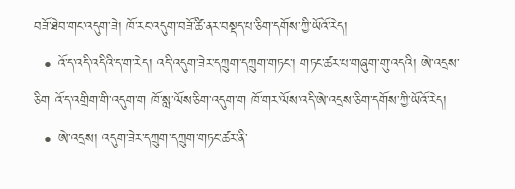བཟོ་ཐེབ་གང་འདུག་ཟེ། ཁོ་རང་འདུག་བཟོ་ཚི་ནར་བསྡད་པ་ཅིག་དགོས་ཀྱི་ཡོའོ་རེད།
  • འོ་ད་འདི་འདིའི་ད་ག་རེད། འདི་འདུག་ཟེར་དཀྲུག་དཀྲུག་གཏང་། གཏང་ཚར་པ་གཞུག་གུ་འདའི། ཨེ་འདྲས་ཅིག འོ་ད་འགྲིག་གི་འདུག་ག ཁོ་སླ་ལོས་ཅིག་འདུག་ག ཁོ་གར་ལོས་འདི་ཨེ་འདྲས་ཅིག་དགོས་ཀྱི་ཡོའོ་རེད།
  • ཨེ་འདྲས། འདུག་ཟེར་དཀྲུག་དཀྲུག་གཏང་ཚར་ནི་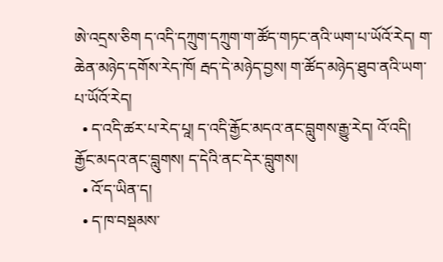ཨེ་འདྲས་ཅིག ད་འདི་དཀྲུག་དཀྲུག་ག་ཚོད་གཏང་ནའི་ཡག་པ་ཡོའོ་རེད། ག་ཆེན་མཉེད་དགོས་རེད་ཁོ། རྦད་དེ་མཉེད་བྱས། ག་ཚོད་མཉེད་ཐུབ་ནའི་ཡག་པ་ཡོའོ་རེད།
  • ད་འདི་ཚར་པ་རེད་པཱ། ད་འདི་རྒྱོང་མདའ་ནང་བླུགས་རྒྱུ་རེད། འོ་འདི། རྒྱོང་མདའ་ནང་བླུགས། ད་དེའི་ནང་དེར་བླུགས།
  • འོ་ད་ཡིན་ད།
  • ད་ཁ་བསྡམས་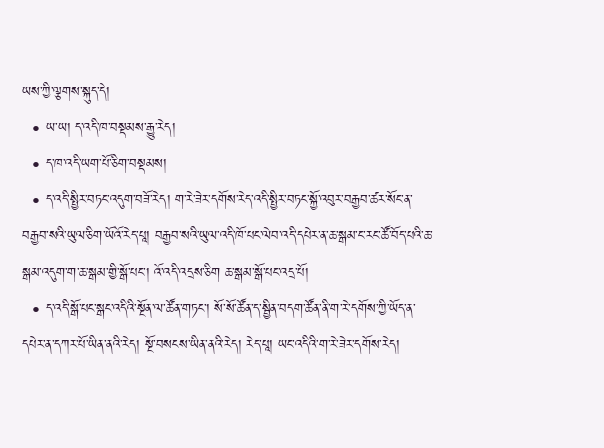ཡས་ཀྱི་ལྕགས་སྐུད་དེ།
  • ཡ་ཡ། ད་འདི་ཁ་བསྡམས་རྒྱུ་རེད།
  • ད་ཁ་འདི་ཡག་པོ་ཅིག་བསྡམས།
  • ད་འདི་སྤྱིར་བཏང་འདུག་བཟོ་རེད། ག་རེ་ཟེར་དགོས་རེད་འདི་སྤྱིར་བཏང་སྐྱོ་འབུར་བརྒྱབ་ཚར་སོང་ན་བརྒྱབ་སའི་ཡུལ་ཅིག་ཡོའོ་རེད་པཱ། བརྒྱབ་སའི་ཡུལ་འདི་ཁོ་པང་ལེབ་འདི་དཔེར་ན་ཆ་སྒམ་ང་རང་ཚོ་བོད་པའི་ཆ་སྒམ་འདུག་ག་ཆ་སྒམ་གྱི་སྒོ་པང་། འོ་འདི་འདྲས་ཅིག ཆ་སྒམ་སྒོ་པང་འདྲ་པོ།
  • ད་འདི་སྒོ་པང་སྒང་འདིའི་སྔོན་ལ་ཚོན་གཏང་། སོ་སོ་ཚོན་ད་སྦྱིན་བདག་ཚོན་ནི་ག་རེ་དགོས་ཀྱི་ཡོད་ན་དཔེར་ན་དཀར་པོ་ཡིན་ནའི་རེད། སྔོ་བསངས་ཡིན་ནའི་རེད། རེད་པཱ། ཡང་འདིའི་ག་རེ་ཟེར་དགོས་རེད།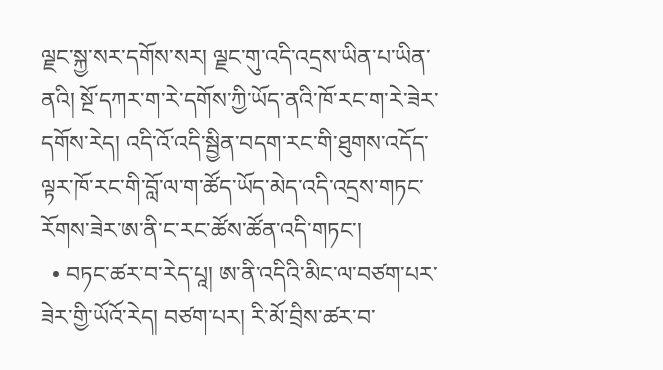ལྗང་སྐྱ་སར་དགོས་སར། ལྗང་གུ་འདི་འདྲས་ཡིན་པ་ཡིན་ནའི། སྔོ་དཀར་ག་རེ་དགོས་ཀྱི་ཡོད་ནའི་ཁོ་རང་ག་རེ་ཟེར་དགོས་རེད། འདི་འོ་འདི་སྦྱིན་བདག་རང་གི་ཐུགས་འདོད་ལྟར་ཁོ་རང་གི་བློ་ལ་ག་ཚོད་ཡོད་མེད་འདི་འདྲས་གཏང་རོགས་ཟེར་ཨ་ནི་ང་རང་ཚོས་ཚོན་འདི་གཏང་།
  • བཏང་ཚར་བ་རེད་པཱ། ཨ་ནི་འདིའི་མིང་ལ་བཙག་པར་ཟེར་གྱི་ཡོའོ་རེད། བཙག་པར། རི་མོ་བྲིས་ཚར་བ་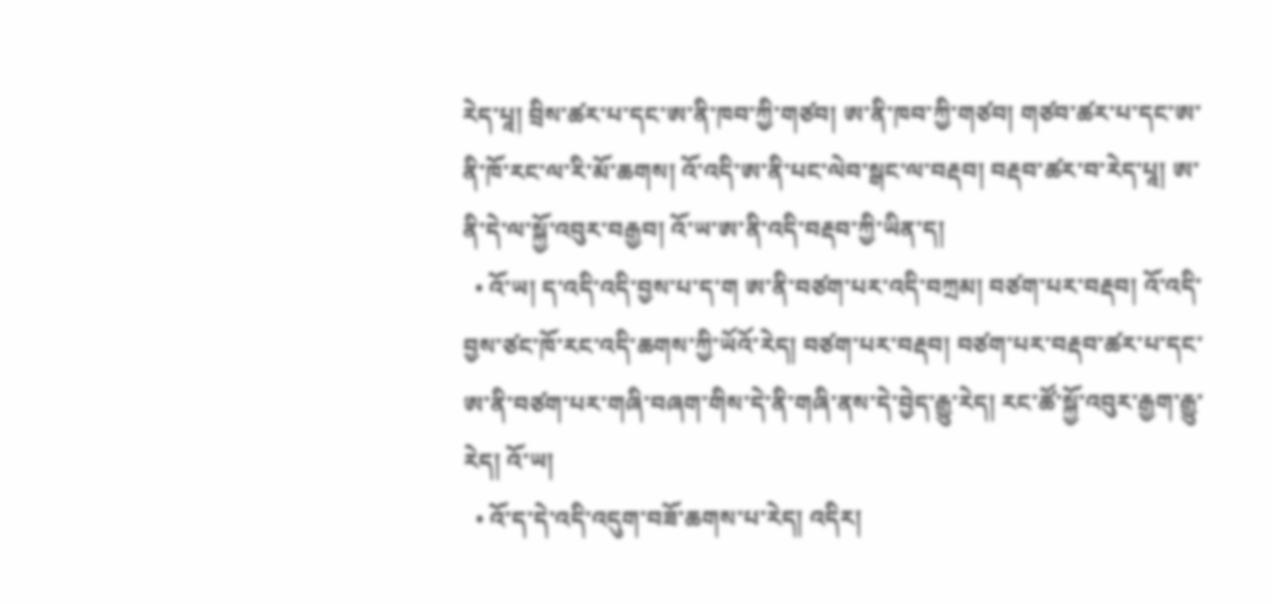རེད་པཱ། བྲིས་ཚར་པ་དང་ཨ་ནི་ཁབ་ཀྱི་གཙབ། ཨ་ནི་ཁབ་ཀྱི་གཙབ། གཙབ་ཚར་པ་དང་ཨ་ནི་ཁོ་རང་ལ་རི་མོ་ཆགས། འོ་འདི་ཨ་ནི་པང་ལེབ་སྒང་ལ་བརྡབ། བརྡབ་ཚར་བ་རེད་པཱ། ཨ་ནི་དེ་ལ་སྐྱོ་འབུར་བརྒྱབ། འོ་ཡ་ཨ་ནི་འདི་བརྡབ་ཀྱི་ཡིན་ད།
  • འོ་ཡ། ད་འདི་འདི་བྱས་པ་ད་ག ཨ་ནི་བཙག་པར་འདི་བཀྲམ། བཙག་པར་བརྡབ། འོ་འདི་བྱས་ཙང་ཁོ་རང་འདི་ཆགས་ཀྱི་ཡོའོ་རེད། བཙག་པར་བརྡབ། བཙག་པར་བརྡབ་ཚར་པ་དང་ཨ་ནི་བཙག་པར་གཞི་བཞག་གིས་དེ་ནི་གཞི་ནས་དེ་བྱེད་རྒྱུ་རེད། རང་ཚོ་སྐྱོ་འབུར་རྒྱག་རྒྱུ་རེད། འོ་ཡ།
  • འོ་ད་དེ་འདི་འདུག་བཟོ་ཆགས་པ་རེད། འདིར།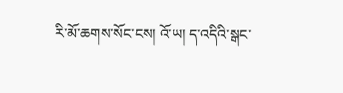རི་མོ་ཆགས་སོང་ངས། འོ་ཡ། ད་འདིའི་སྒང་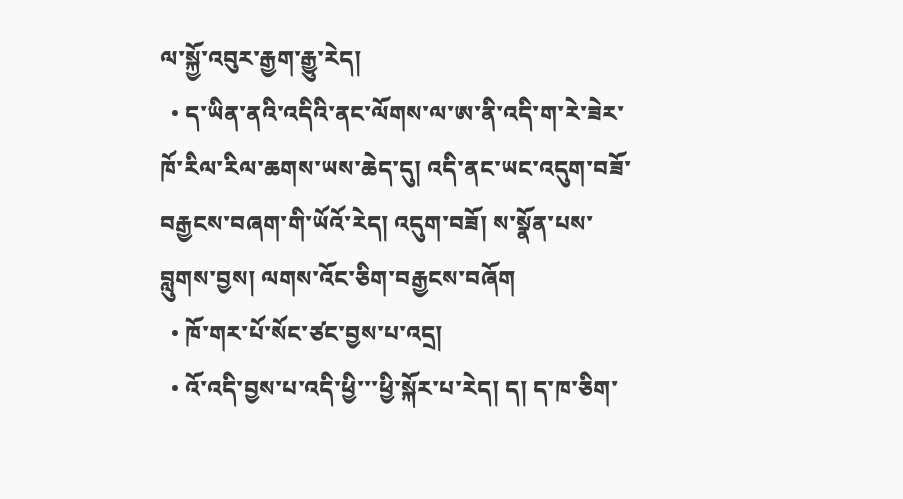ལ་སྐྱོ་འབུར་རྒྱག་རྒྱུ་རེད།
  • ད་ཡིན་ནའི་འདིའི་ནང་ལོགས་ལ་ཨ་ནི་འདི་ག་རེ་ཟེར་ཁོ་རིལ་རིལ་ཆགས་ཡས་ཆེད་དུ། འདི་ནང་ཡང་འདུག་བཟོ་བརྒྱངས་བཞག་གི་ཡོའོ་རེད། འདུག་བཟོ། ས་སྣོན་པས་བླུགས་བྱས། ལགས་འོང་ཅིག་བརྒྱངས་བཞོག
  • ཁོ་གར་པོ་སོང་ཙང་བྱས་པ་འདྲ།
  • འོ་འདི་བྱས་པ་འདི་ཕྱི་་་ཕྱི་སྐོར་པ་རེད། ད། ད་ཁ་ཅིག་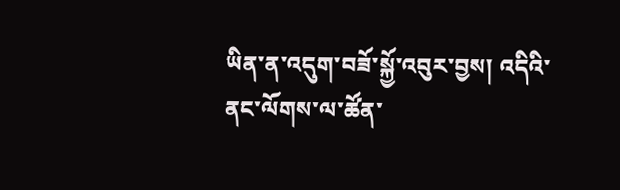ཡིན་ན་འདུག་བཟོ་སྐྱོ་འབུར་བྱས། འདིའི་ནང་ལོགས་ལ་ཚོན་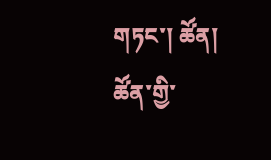གཏང་། ཚོན། ཚོན་གྱི་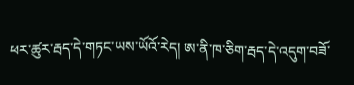ཕར་ཚུར་རྦད་དེ་གཏང་ཡས་ཡོའོ་རེད། ཨ་ནི་ཁ་ཅིག་རྦད་དེ་འདུག་བཟོ་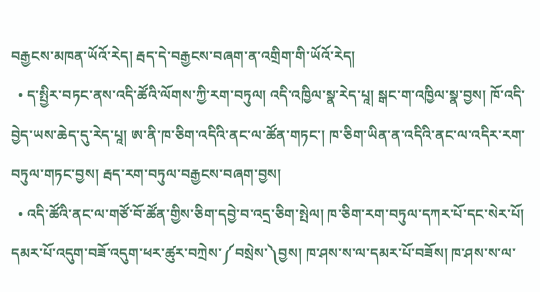བརྒྱངས་མཁན་ཡོའོ་རེད། རྦད་དེ་བརྒྱངས་བཞག་ན་འགྲིག་གི་ཡོའོ་རེད།
  • ད་སྤྱིར་བཏང་ནས་འདི་ཚོའི་ལོགས་ཀྱི་རག་བཏུལ། འདི་འཁྱིལ་སྣ་རེད་པཱ། སྒང་ག་འཁྱིལ་སྣ་བྱས། ཁོ་འདི་བྱེད་ཡས་ཆེད་དུ་རེད་པཱ། ཨ་ནི་ཁ་ཅིག་འདིའི་ནང་ལ་ཚོན་གཏང་། ཁ་ཅིག་ཡིན་ན་འདིའི་ནང་ལ་འདིར་རག་བཏུལ་གཏང་བྱས། རྦད་རག་བཏུལ་བརྒྱངས་བཞག་བྱས།
  • འདི་ཚོའི་ནང་ལ་གཙོ་བོ་ཚོན་གྱིས་ཅིག་དབྱེ་བ་འདྲ་ཅིག་སྤེལ། ཁ་ཅིག་རག་བཏུལ་དཀར་པོ་དང་སེར་པོ། དམར་པོ་འདུག་བཟོ་འདུག་ཕར་ཚུར་བཀྲེས་༼བསྲེས་༽བྱས། ཁ་ཤས་ས་ལ་དམར་པོ་བཟོས། ཁ་ཤས་ས་ལ་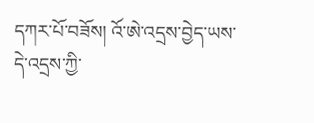དཀར་པོ་བཟོས། འོ་ཨེ་འདྲས་བྱེད་ཡས་དེ་འདྲས་ཀྱི་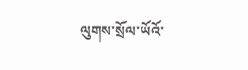ལུགས་སྲོལ་ཡོའོ་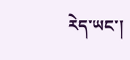རེད་ཡང་།